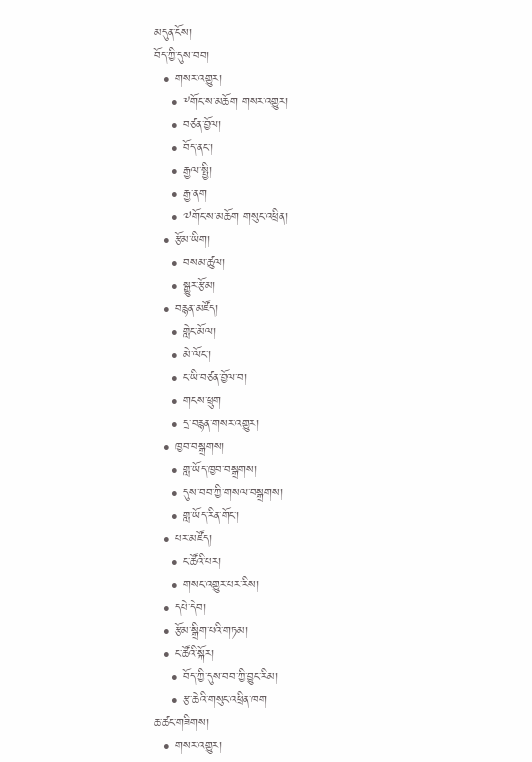མདུན་ངོས།
བོད་ཀྱི་དུས་བབ།
  • གསར་འགྱུར།
    • ༸གོང་ས་མཆོག གསར་འགྱུར།
    • བཙན་བྱོལ།
    • བོད་ནང་།
    • རྒྱལ་སྤྱི།
    • རྒྱ་ནག
    • ༧གོང་ས་མཆོག གསུང་འཕྲིན།
  • རྩོམ་ཡིག།
    • བསམ་ཚུལ།
    • སྒྱུར་རྩོམ།
  • བརྙན་མཛོད།
    • གླེང་མོལ།
    • མེ་ལོང་།
    • ང་ཡི་བཙན་བྱོལ་བ།
    • གངས་ཕྲུག
    • དྲ་བརྙན་གསར་འགྱུར།
  • ཁྱབ་བསྒྲགས།
    • གླ་ཡོད་ཁྱབ་བསྒྲགས།
    • དུས་བབ་ཀྱི་གསལ་བསྒྲགས།
    • གླ་ཡོད་རིན་གོང་།
  • པར་མཛོད།
    • ང་ཚོའི་པར།
    • གསང་འགྱུར་པར་རིས།
  • དཔེ་དེབ།
  • རྩོམ་སྒྲིག་པའི་གཏམ།
  • ང་ཚོའི་སྐོར།
    • བོད་ཀྱི་དུས་བབ་ཀྱི་བྱུང་རིམ།
    • རྩ་ཆེའི་གསུང་འཕྲིན་ཁག
ཆ་ཚང་གཟིགས།
  • གསར་འགྱུར།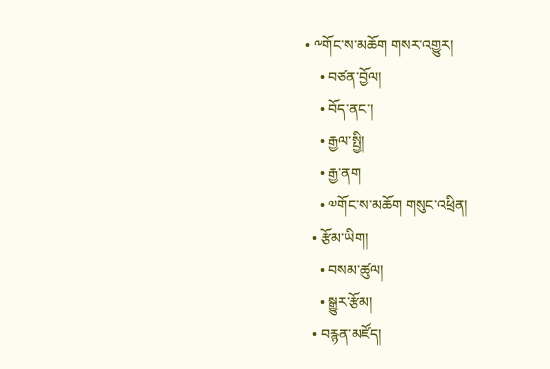• ༸གོང་ས་མཆོག གསར་འགྱུར།
    • བཙན་བྱོལ།
    • བོད་ནང་།
    • རྒྱལ་སྤྱི།
    • རྒྱ་ནག
    • ༧གོང་ས་མཆོག གསུང་འཕྲིན།
  • རྩོམ་ཡིག།
    • བསམ་ཚུལ།
    • སྒྱུར་རྩོམ།
  • བརྙན་མཛོད།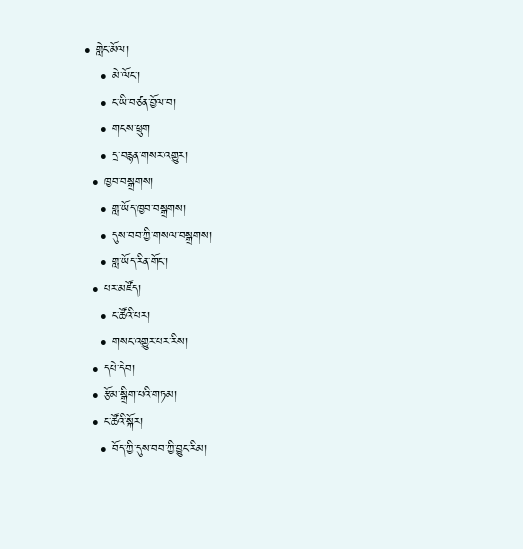• གླེང་མོལ།
    • མེ་ལོང་།
    • ང་ཡི་བཙན་བྱོལ་བ།
    • གངས་ཕྲུག
    • དྲ་བརྙན་གསར་འགྱུར།
  • ཁྱབ་བསྒྲགས།
    • གླ་ཡོད་ཁྱབ་བསྒྲགས།
    • དུས་བབ་ཀྱི་གསལ་བསྒྲགས།
    • གླ་ཡོད་རིན་གོང་།
  • པར་མཛོད།
    • ང་ཚོའི་པར།
    • གསང་འགྱུར་པར་རིས།
  • དཔེ་དེབ།
  • རྩོམ་སྒྲིག་པའི་གཏམ།
  • ང་ཚོའི་སྐོར།
    • བོད་ཀྱི་དུས་བབ་ཀྱི་བྱུང་རིམ།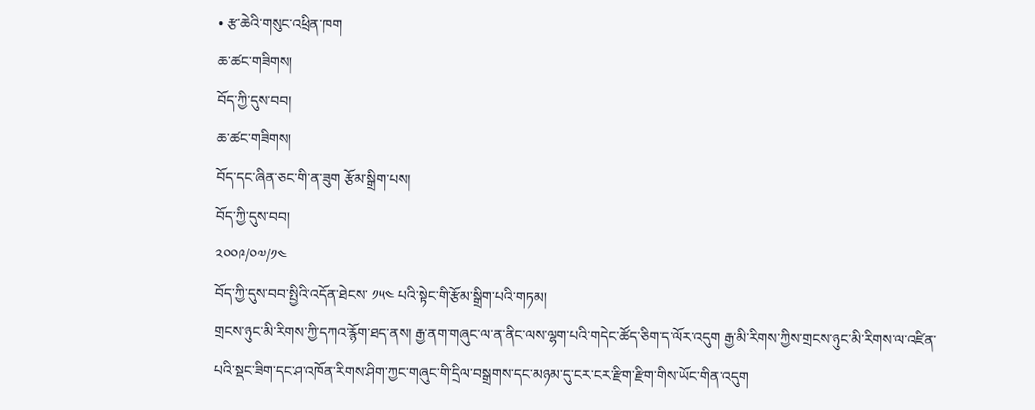• རྩ་ཆེའི་གསུང་འཕྲིན་ཁག
ཆ་ཚང་གཟིགས།
བོད་ཀྱི་དུས་བབ།
ཆ་ཚང་གཟིགས།
བོད་དང་ཞིན་ཅང་གི་ན་ཟུག རྩོམ་སྒྲིག་པས།
བོད་ཀྱི་དུས་བབ།
༢༠༠༩/༠༧/༡༤
བོད་ཀྱི་དུས་བབ་སྤྱིའི་འདོན་ཐེངས་ ༡༥༤ པའི་སྟེང་གི་རྩོམ་སྒྲིག་པའི་གཏམ།
གྲངས་ཉུང་མི་རིགས་ཀྱི་དཀའ་རྙོག་ཐད་ནས། རྒྱ་ནག་གཞུང་ལ་ན་ནིང་ལས་ལྷག་པའི་གདེང་ཚོད་ཅིག་ད་ལོར་འདུག རྒྱ་མི་རིགས་ཀྱིས་གྲངས་ཉུང་མི་རིགས་ལ་འཛིན་པའི་སྡང་ཟིག་དང་ཤ་འཁོན་རིགས་ཤིག་ཀྱང་གཞུང་གི་དྲིལ་བསྒྲགས་དང་མཉམ་དུ་ངར་ངར་རྫིག་རྫིག་གིས་ཡོང་གིན་འདུག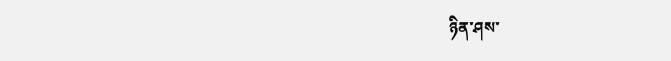ཉིན་ཤས་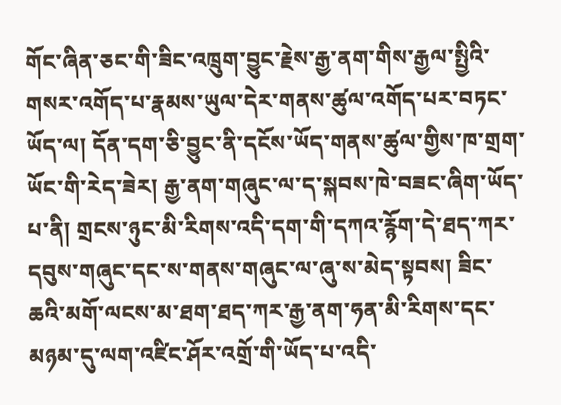གོང་ཞིན་ཅང་གི་ཟིང་འཁྲུག་བྱུང་རྗེས་རྒྱ་ནག་གིས་རྒྱལ་སྤྱིའི་གསར་འགོད་པ་རྣམས་ཡུལ་དེར་གནས་ཚུལ་འགོད་པར་བཏང་ཡོད་ལ། དོན་དག་ཅི་བྱུང་ནི་དངོས་ཡོད་གནས་ཚུལ་གྱིས་ཁ་གྲག་ཡོང་གི་རེད་ཟེར། རྒྱ་ནག་གཞུང་ལ་ད་སྐབས་ཁེ་བཟང་ཞིག་ཡོད་པ་ནི། གྲངས་ཉུང་མི་རིགས་འདི་དག་གི་དཀའ་རྙོག་དེ་ཐད་ཀར་དབུས་གཞུང་དང་ས་གནས་གཞུང་ལ་ཞུ་ས་མེད་སྟབས། ཟིང་ཆའི་མགོ་ལངས་མ་ཐག་ཐད་ཀར་རྒྱ་ནག་ཧན་མི་རིགས་དང་མཉམ་དུ་ལག་འཛིང་ཤོར་འགྲོ་གི་ཡོད་པ་འདི་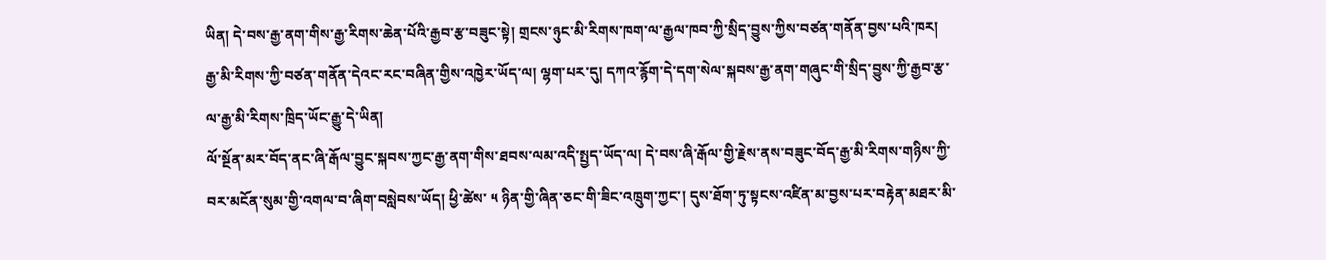ཡིན། དེ་བས་རྒྱ་ནག་གིས་རྒྱ་རིགས་ཆེན་པོའི་རྒྱབ་རྩ་བཟུང་སྟེ། གྲངས་ཉུང་མི་རིགས་ཁག་ལ་རྒྱལ་ཁབ་ཀྱི་སྲིད་བྱུས་ཀྱིས་བཙན་གནོན་བྱས་པའི་ཁར། རྒྱ་མི་རིགས་ཀྱི་བཙན་གནོན་དེའང་རང་བཞིན་གྱིས་འཁྱེར་ཡོད་ལ། ལྷག་པར་དུ། དཀའ་རྙོག་དེ་དག་སེལ་སྐབས་རྒྱ་ནག་གཞུང་གི་སྲིད་བྱུས་ཀྱི་རྒྱབ་རྩ་ལ་རྒྱ་མི་རིགས་ཁྲིད་ཡོང་རྒྱུ་དེ་ཡིན།
ལོ་སྔོན་མར་བོད་ནང་ཞི་རྒོལ་བྱུང་སྐབས་ཀྱང་རྒྱ་ནག་གིས་ཐབས་ལམ་འདི་སྤྱད་ཡོད་ལ། དེ་བས་ཞི་རྒོལ་གྱི་རྗེས་ནས་བཟུང་བོད་རྒྱ་མི་རིགས་གཉིས་ཀྱི་བར་མངོན་སུམ་གྱི་འགལ་བ་ཞིག་བསླེབས་ཡོད། ཕྱི་ཚེས་ ༥ ཉིན་གྱི་ཞིན་ཅང་གི་ཟིང་འཁྲུག་ཀྱང་། དུས་ཐོག་ཏུ་སྟངས་འཛིན་མ་བྱས་པར་བརྟེན་མཐར་མི་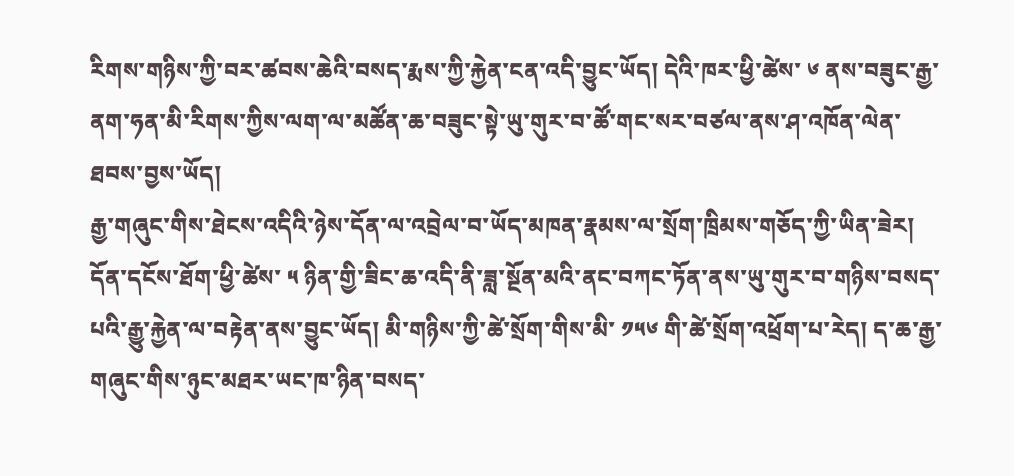རིགས་གཉིས་ཀྱི་བར་ཚབས་ཆེའི་བསད་རྨས་ཀྱི་རྐྱེན་ངན་འདི་བྱུང་ཡོད། དེའི་ཁར་ཕྱི་ཚེས་ ༦ ནས་བཟུང་རྒྱ་ནག་ཧན་མི་རིགས་ཀྱིས་ལག་ལ་མཚོན་ཆ་བཟུང་སྟེ་ཡུ་གུར་བ་ཚོ་གང་སར་བཙལ་ནས་ཤ་འཁོན་ལེན་ཐབས་བྱས་ཡོད།
རྒྱ་གཞུང་གིས་ཐེངས་འདིའི་ཉེས་དོན་ལ་འབྲེལ་བ་ཡོད་མཁན་རྣམས་ལ་སྲོག་ཁྲིམས་གཅོད་ཀྱི་ཡིན་ཟེར། དོན་དངོས་ཐོག་ཕྱི་ཚེས་ ༥ ཉིན་གྱི་ཟིང་ཆ་འདི་ནི་ཟླ་སྔོན་མའི་ནང་བཀང་ཏོན་ནས་ཡུ་གུར་བ་གཉིས་བསད་པའི་རྒྱུ་རྐྱེན་ལ་བརྟེན་ནས་བྱུང་ཡོད། མི་གཉིས་ཀྱི་ཚེ་སྲོག་གིས་མི་ ༡༥༦ གི་ཚེ་སྲོག་འཕྲོག་པ་རེད། ད་ཆ་རྒྱ་གཞུང་གིས་ཉུང་མཐར་ཡང་ཁ་ཉིན་བསད་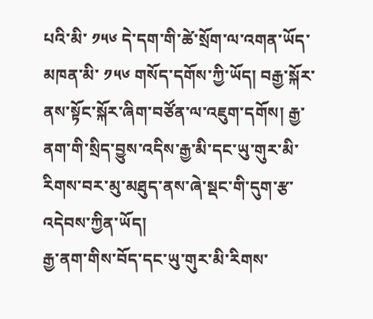པའི་མི་ ༡༥༦ དེ་དག་གི་ཚེ་སྲོག་ལ་འགན་ཡོད་མཁན་མི་ ༡༥༦ གསོད་དགོས་ཀྱི་ཡོད། བརྒྱ་སྐོར་ནས་སྟོང་སྐོར་ཞིག་བཙོན་ལ་འཇུག་དགོས། རྒྱ་ནག་གི་སྲིད་བྱུས་འདིས་རྒྱ་མི་དང་ཡུ་གུར་མི་རིགས་བར་མུ་མཐུད་ནས་ཞེ་སྡང་གི་དུག་རྩ་འདེབས་ཀྱིན་ཡོད།
རྒྱ་ནག་གིས་བོད་དང་ཡུ་གུར་མི་རིགས་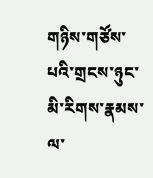གཉིས་གཙོས་པའི་གྲངས་ཉུང་མི་རིགས་རྣམས་ལ་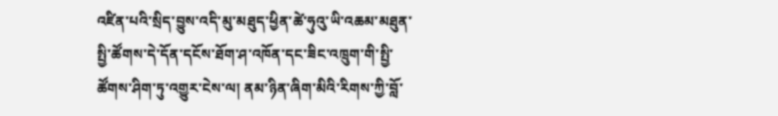འཛིན་པའི་སྲིད་བྱུས་འདི་མུ་མཐུད་ཕྱིན་ཚེ་ཧུའུ་ཡི་འཆམ་མཐུན་སྤྱི་ཚོགས་དེ་དོན་དངོས་ཐོག་ཤ་འཁོན་དང་ཟིང་འཁྲུག་གི་སྤྱི་ཚོགས་ཤིག་ཏུ་འགྱུར་ངེས་ལ། ནམ་ཉིན་ཞིག་མིའི་རིགས་ཀྱི་བློ་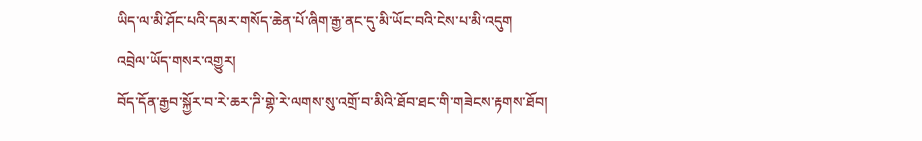ཡིད་ལ་མི་ཤོང་པའི་དམར་གསོད་ཆེན་པོ་ཞིག་རྒྱ་ནང་དུ་མི་ཡོང་བའི་ངེས་པ་མི་འདུག
འབྲེལ་ཡོད་གསར་འགྱུར།
བོད་དོན་རྒྱབ་སྐྱོར་བ་རེ་ཆར་ཌི་གྷེ་རེ་ལགས་སུ་འགྲོ་བ་མིའི་ཐོབ་ཐང་གི་གཟེངས་རྟགས་ཐོབ།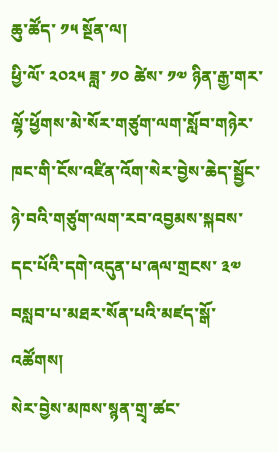ཆུ་ཚོད་ ༡༥ སྔོན་ལ།
ཕྱི་ལོ་ ༢༠༢༥ ཟླ་ ༡༠ ཚེས་ ༡༧ ཉིན་རྒྱ་གར་ལྷོ་ཕྱོགས་མེ་སོར་གཙུག་ལག་སློབ་གཉེར་ཁང་གི་ངོས་འཛིན་འོག་སེར་བྱེས་ཆེད་སྦྱོང་ཉེ་བའི་གཙུག་ལག་རབ་འབྱམས་སྐབས་དང་པོའི་དགེ་འདུན་པ་ཞལ་གྲངས་ ༣༧ བསླབ་པ་མཐར་སོན་པའི་མཛད་སྒོ་འཚོགས།
སེར་བྱེས་མཁས་སྙན་གྲྭ་ཚང་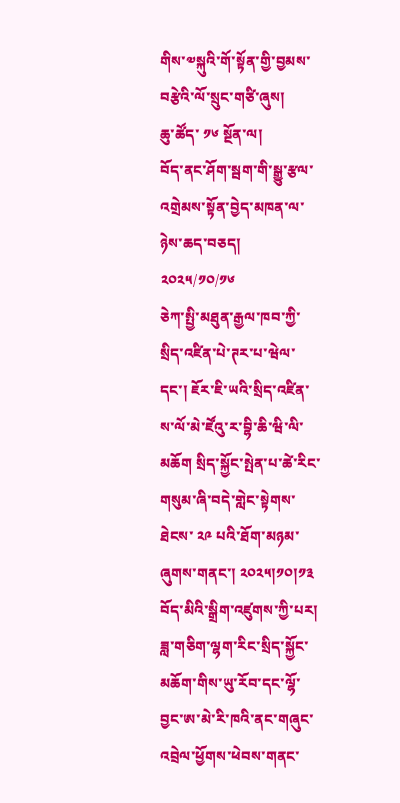གིས་༧སྐུའི་གོ་སྟོན་གྱི་བྱམས་བརྩེའི་ལོ་སྲུང་གཙི་ཞུས།
ཆུ་ཚོད་ ༡༦ སྔོན་ལ།
བོད་ནང་ཤོག་སྦག་གི་སྒྱུ་རྩལ་འགྲེམས་སྟོན་བྱེད་མཁན་ལ་ཉེས་ཆད་བཅད།
༢༠༢༥/༡༠/༡༦
ཅེཀ་སྤྱི་མཐུན་རྒྱལ་ཁབ་ཀྱི་སྲིད་འཛིན་པེ་ཊར་པ་ཝེལ་དང་། ཇོར་ཇི་ཡའི་སྲིད་འཛིན་ས་ལོ་མེ་ཛོའུ་ར་བྷི་ཆི་ཝི་ལི་མཆོག སྲིད་སྐྱོང་སྤེན་པ་ཚེ་རིང་གསུམ་ཞི་བདེ་གླེང་སྟེགས་ཐེངས་ ༢༩ པའི་ཐོག་མཉམ་ཞུགས་གནང་། ༢༠༢༥།༡༠།༡༣ བོད་མིའི་སྒྲིག་འཛུགས་ཀྱི་པར།
ཟླ་གཅིག་ལྷག་རིང་སྲིད་སྐྱོང་མཆོག་གིས་ཡུ་རོབ་དང་ལྷོ་བྱང་ཨ་མེ་རི་ཁའི་ནང་གཞུང་འབྲེལ་ཕྱོགས་ཕེབས་གནང་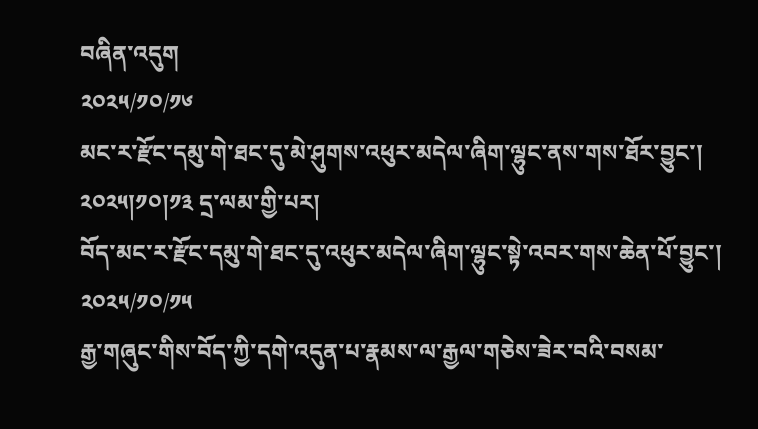བཞིན་འདུག
༢༠༢༥/༡༠/༡༦
མང་ར་རྫོང་དམུ་གེ་ཐང་དུ་མེ་ཤུགས་འཕུར་མདེལ་ཞིག་ལྷུང་ནས་གས་ཐོར་བྱུང་། ༢༠༢༥།༡༠།༡༣ དྲ་ལམ་གྱི་པར།
བོད་མང་ར་རྫོང་དམུ་གེ་ཐང་དུ་འཕུར་མདེལ་ཞིག་ལྷུང་སྟེ་འབར་གས་ཆེན་པོ་བྱུང་།
༢༠༢༥/༡༠/༡༥
རྒྱ་གཞུང་གིས་བོད་ཀྱི་དགེ་འདུན་པ་རྣམས་ལ་རྒྱལ་གཅེས་ཟེར་བའི་བསམ་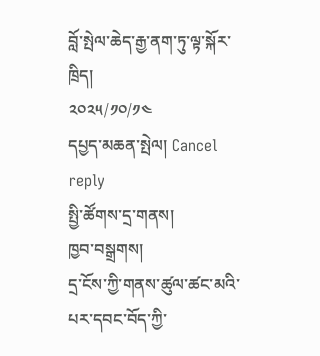བློ་སྤེལ་ཆེད་རྒྱ་ནག་ཏུ་ལྟ་སྐོར་ཁྲིད།
༢༠༢༥/༡༠/༡༤
དཔྱད་མཆན་སྤེལ། Cancel reply
སྤྱི་ཚོགས་དྲ་གནས།
ཁྱབ་བསྒྲགས།
དྲ་ངོས་ཀྱི་གནས་ཚུལ་ཚང་མའི་པར་དབང་བོད་ཀྱི་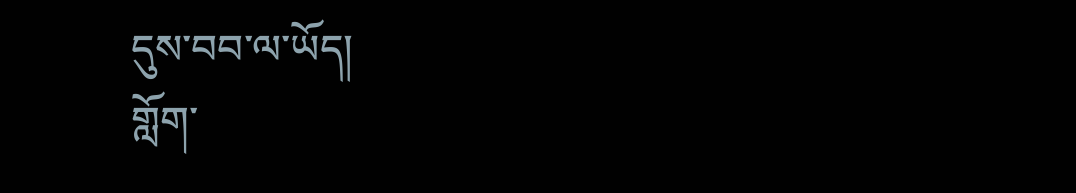དུས་བབ་ལ་ཡོད།
གློག་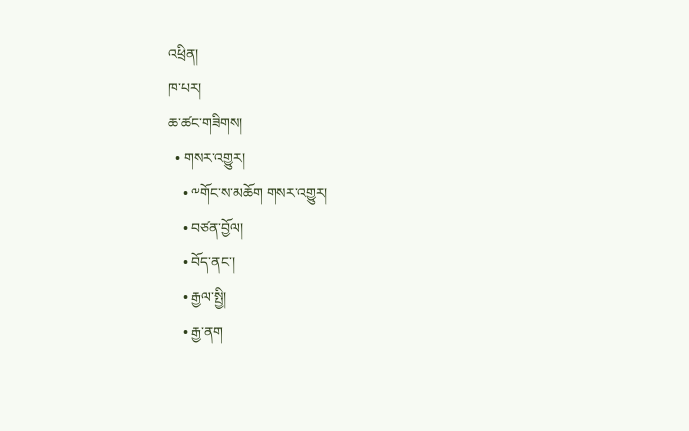འཕྲིན།
ཁ་པར།
ཆ་ཚང་གཟིགས།
  • གསར་འགྱུར།
    • ༸གོང་ས་མཆོག གསར་འགྱུར།
    • བཙན་བྱོལ།
    • བོད་ནང་།
    • རྒྱལ་སྤྱི།
    • རྒྱ་ནག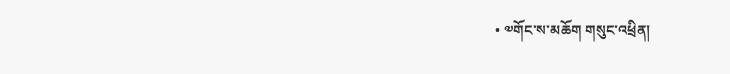• ༧གོང་ས་མཆོག གསུང་འཕྲིན།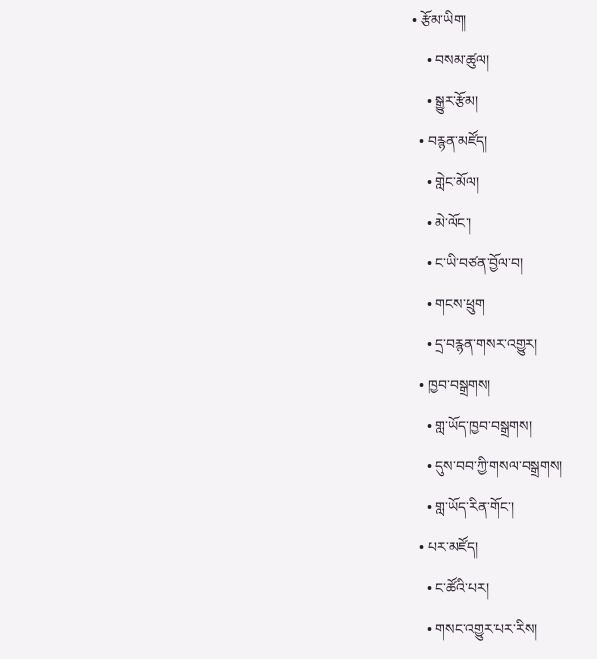• རྩོམ་ཡིག།
    • བསམ་ཚུལ།
    • སྒྱུར་རྩོམ།
  • བརྙན་མཛོད།
    • གླེང་མོལ།
    • མེ་ལོང་།
    • ང་ཡི་བཙན་བྱོལ་བ།
    • གངས་ཕྲུག
    • དྲ་བརྙན་གསར་འགྱུར།
  • ཁྱབ་བསྒྲགས།
    • གླ་ཡོད་ཁྱབ་བསྒྲགས།
    • དུས་བབ་ཀྱི་གསལ་བསྒྲགས།
    • གླ་ཡོད་རིན་གོང་།
  • པར་མཛོད།
    • ང་ཚོའི་པར།
    • གསང་འགྱུར་པར་རིས།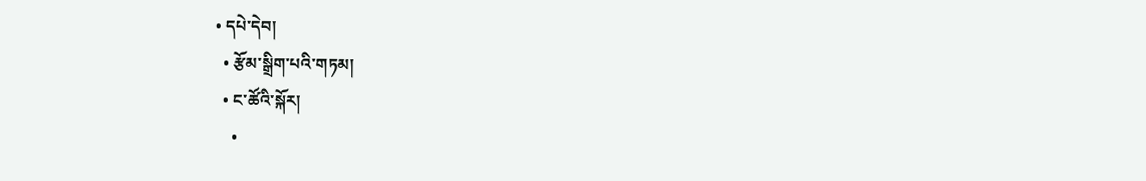• དཔེ་དེབ།
  • རྩོམ་སྒྲིག་པའི་གཏམ།
  • ང་ཚོའི་སྐོར།
    •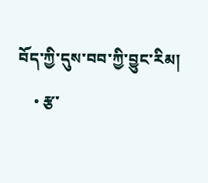བོད་ཀྱི་དུས་བབ་ཀྱི་བྱུང་རིམ།
    • རྩ་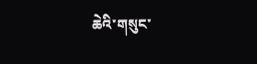ཆེའི་གསུང་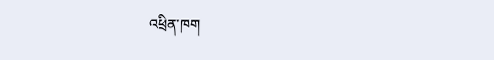འཕྲིན་ཁག